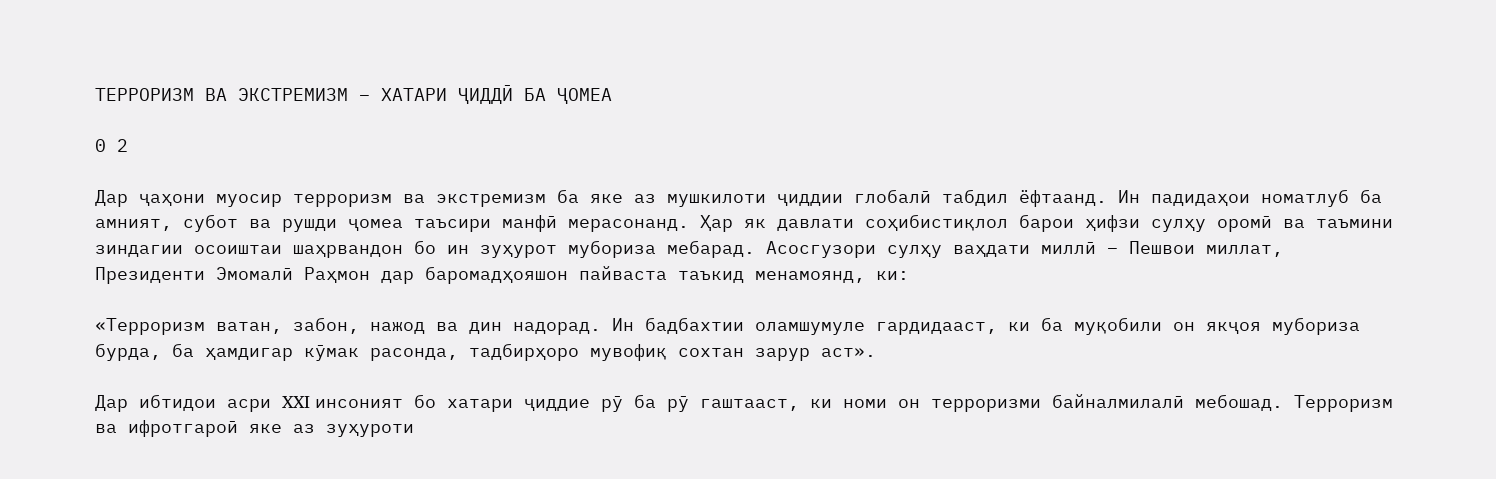ТЕРРОРИЗМ ВА ЭКСТРЕМИЗМ – ХАТАРИ ҶИДДӢ БА ҶОМЕА

0 2

Дар ҷаҳони муосир терроризм ва экстремизм ба яке аз мушкилоти ҷиддии глобалӣ табдил ёфтаанд. Ин падидаҳои номатлуб ба амният, субот ва рушди ҷомеа таъсири манфӣ мерасонанд. Ҳар як давлати соҳибистиқлол барои ҳифзи сулҳу оромӣ ва таъмини зиндагии осоиштаи шаҳрвандон бо ин зуҳурот мубориза мебарад. Асосгузори сулҳу ваҳдати миллӣ – Пешвои миллат, Президенти Эмомалӣ Раҳмон дар баромадҳояшон пайваста таъкид менамоянд, ки:

«Терроризм ватан, забон, нажод ва дин надорад. Ин бадбахтии оламшумуле гардидааст, ки ба муқобили он якҷоя мубориза бурда, ба ҳамдигар кӯмак расонда, тадбирҳоро мувофиқ сохтан зарур аст».

Дар ибтидои асри XXI инсоният бо хатари ҷиддие рӯ ба рӯ гаштааст, ки номи он терроризми байналмилалӣ мебошад. Терроризм ва ифротгароӣ яке аз зуҳуроти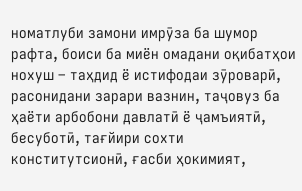номатлуби замони имрӯза ба шумор рафта, боиси ба миён омадани оқибатҳои нохуш – таҳдид ё истифодаи зӯроварӣ, расонидани зарари вазнин, таҷовуз ба ҳаёти арбобони давлатӣ ё ҷамъиятӣ, бесуботӣ, тағйири сохти конститутсионӣ, ғасби ҳокимият,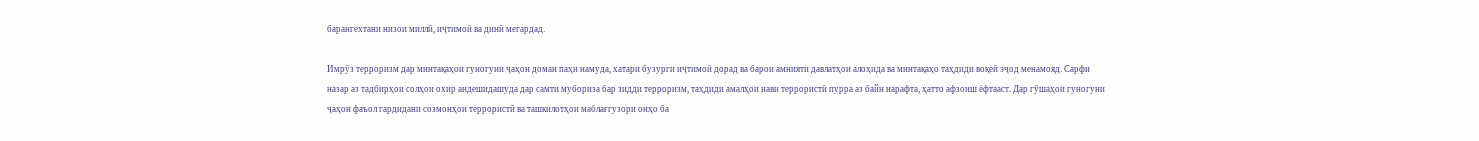барангехтани низои миллӣ, иҷтимоӣ ва динӣ мегардад.

Имрӯз терроризм дар минтақаҳои гуногуни ҷаҳон доман паҳн намуда, хатари бузурги иҷтимоӣ дорад ва барои амнияти давлатҳои алоҳида ва минтақаҳо таҳдиди воқеӣ эҷод менамояд. Сарфи назар аз тадбирҳои солҳои охир андешидашуда дар самти мубориза бар зидди терроризм, таҳдиди амалҳои нави террористӣ пурра аз байн нарафта, ҳатто афзоиш ёфтааст. Дар гӯшаҳои гуногуни ҷаҳон фаъол гардидани созмонҳои террористӣ ва ташкилотҳои маблағгузори онҳо ба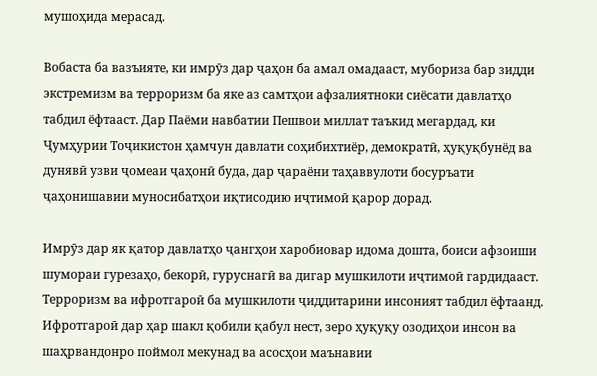мушоҳида мерасад.

Вобаста ба вазъияте, ки имрӯз дар ҷаҳон ба амал омадааст, мубориза бар зидди экстремизм ва терроризм ба яке аз самтҳои афзалиятноки сиёсати давлатҳо табдил ёфтааст. Дар Паёми навбатии Пешвои миллат таъкид мегардад, ки Ҷумҳурии Тоҷикистон ҳамчун давлати соҳибихтиёр, демократӣ, ҳуқуқбунёд ва дунявӣ узви ҷомеаи ҷаҳонӣ буда, дар ҷараёни таҳаввулоти босуръати ҷаҳонишавии муносибатҳои иқтисодию иҷтимоӣ қарор дорад.

Имрӯз дар як қатор давлатҳо ҷангҳои харобиовар идома дошта, боиси афзоиши шумораи гурезаҳо, бекорӣ, гуруснагӣ ва дигар мушкилоти иҷтимоӣ гардидааст. Терроризм ва ифротгароӣ ба мушкилоти ҷиддитарини инсоният табдил ёфтаанд. Ифротгароӣ дар ҳар шакл қобили қабул нест, зеро ҳуқуқу озодиҳои инсон ва шаҳрвандонро поймол мекунад ва асосҳои маънавии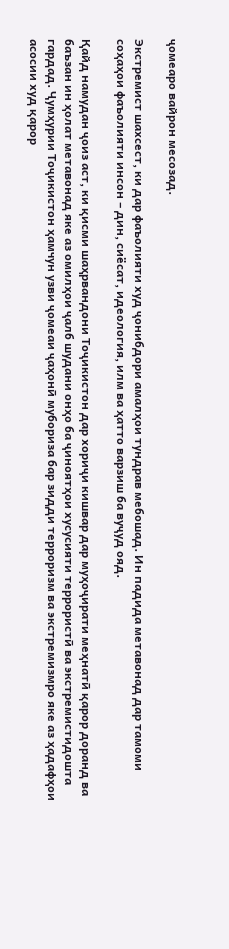ҷомеаро вайрон месозад.

Экстремист шахсест, ки дар фаъолияти худ ҷонибдори амалҳои тундрав мебошад. Ин падида метавонад дар тамоми соҳаҳои фаъолияти инсон – дин, сиёсат, идеология, илм ва ҳатто варзиш ба вуҷуд ояд.

Қайд намудан ҷоиз аст, ки қисми шаҳрвандони Тоҷикистон дар хориҷи кишвар дар муҳоҷирати меҳнатӣ қарор доранд ва баъзан ин ҳолат метавонад яке аз омилҳои ҷалб шудани онҳо ба ҷиноятҳои хусусияти террористӣ ва экстремистидошта гардад. Ҷумҳурии Тоҷикистон ҳамчун узви ҷомеаи ҷаҳонӣ мубориза бар зидди терроризм ва экстремизмро яке аз ҳадафҳои асосии худ қарор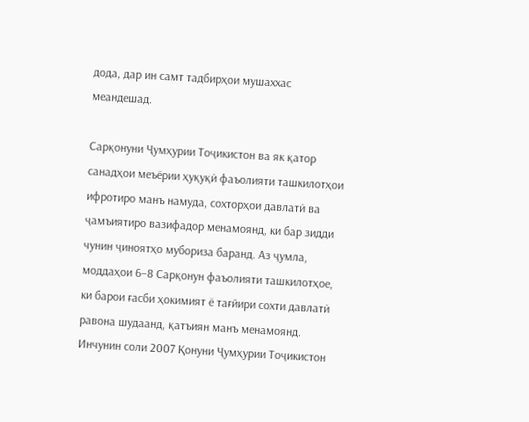дода, дар ин самт тадбирҳои мушаххас меандешад.

Сарқонуни Ҷумҳурии Тоҷикистон ва як қатор санадҳои меъёрии ҳуқуқӣ фаъолияти ташкилотҳои ифротиро манъ намуда, сохторҳои давлатӣ ва ҷамъиятиро вазифадор менамоянд, ки бар зидди чунин ҷиноятҳо мубориза баранд. Аз ҷумла, моддаҳои 6–8 Сарқонун фаъолияти ташкилотҳое, ки барои ғасби ҳокимият ё тағйири сохти давлатӣ равона шудаанд, қатъиян манъ менамоянд. Инчунин соли 2007 Қонуни Ҷумҳурии Тоҷикистон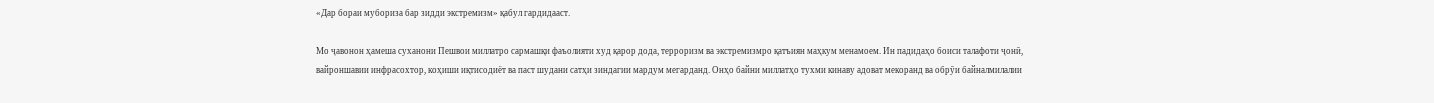«Дар бораи мубориза бар зидди экстремизм» қабул гардидааст.

Мо ҷавонон ҳамеша суханони Пешвои миллатро сармашқи фаъолияти худ қарор дода, терроризм ва экстремизмро қатъиян маҳкум менамоем. Ин падидаҳо боиси талафоти ҷонӣ, вайроншавии инфрасохтор, коҳиши иқтисодиёт ва паст шудани сатҳи зиндагии мардум мегарданд. Онҳо байни миллатҳо тухми кинаву адоват мекоранд ва обрӯи байналмилалии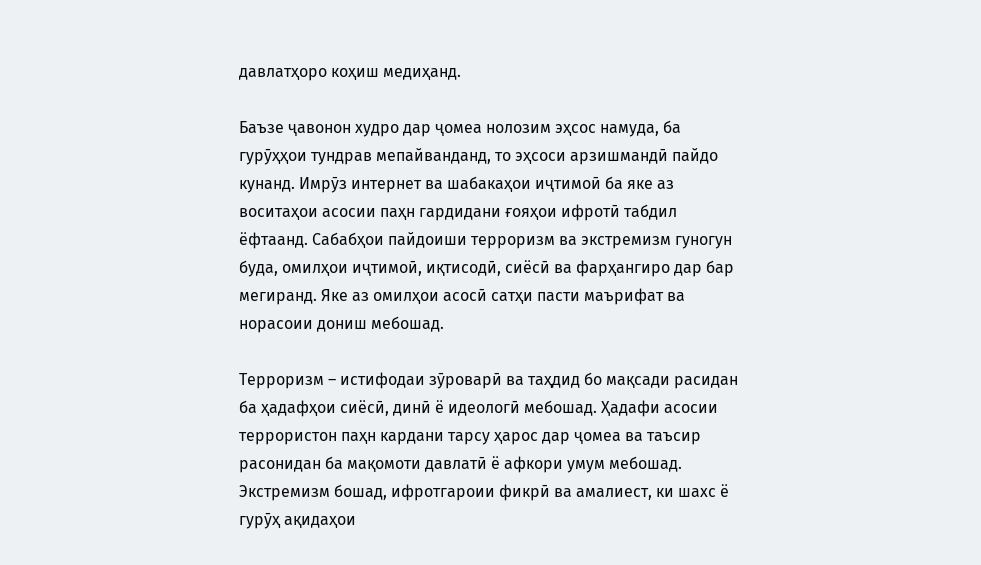давлатҳоро коҳиш медиҳанд.

Баъзе ҷавонон худро дар ҷомеа нолозим эҳсос намуда, ба гурӯҳҳои тундрав мепайванданд, то эҳсоси арзишмандӣ пайдо кунанд. Имрӯз интернет ва шабакаҳои иҷтимоӣ ба яке аз воситаҳои асосии паҳн гардидани ғояҳои ифротӣ табдил ёфтаанд. Сабабҳои пайдоиши терроризм ва экстремизм гуногун буда, омилҳои иҷтимоӣ, иқтисодӣ, сиёсӣ ва фарҳангиро дар бар мегиранд. Яке аз омилҳои асосӣ сатҳи пасти маърифат ва норасоии дониш мебошад.

Терроризм – истифодаи зӯроварӣ ва таҳдид бо мақсади расидан ба ҳадафҳои сиёсӣ, динӣ ё идеологӣ мебошад. Ҳадафи асосии террористон паҳн кардани тарсу ҳарос дар ҷомеа ва таъсир расонидан ба мақомоти давлатӣ ё афкори умум мебошад. Экстремизм бошад, ифротгароии фикрӣ ва амалиест, ки шахс ё гурӯҳ ақидаҳои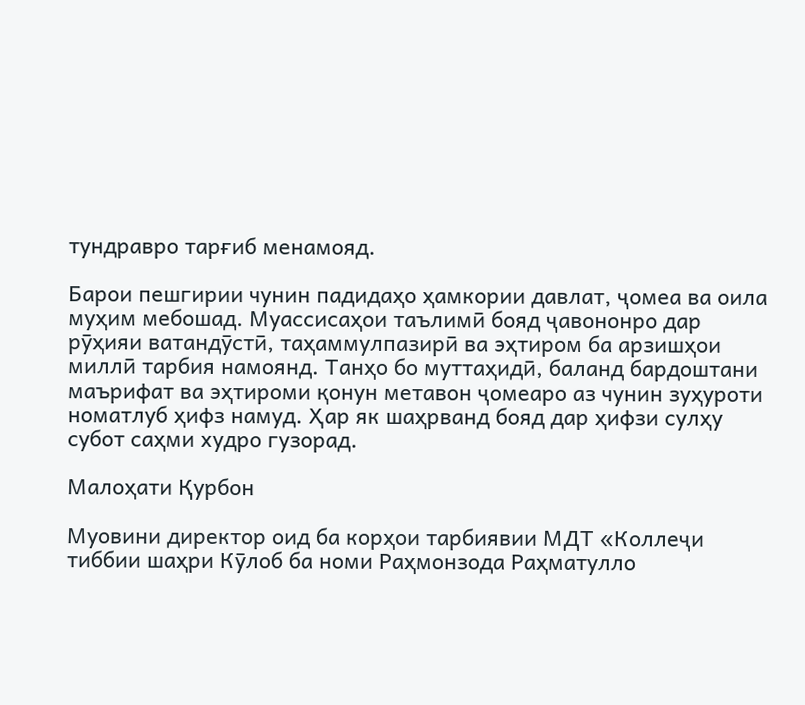тундравро тарғиб менамояд.

Барои пешгирии чунин падидаҳо ҳамкории давлат, ҷомеа ва оила муҳим мебошад. Муассисаҳои таълимӣ бояд ҷавононро дар рӯҳияи ватандӯстӣ, таҳаммулпазирӣ ва эҳтиром ба арзишҳои миллӣ тарбия намоянд. Танҳо бо муттаҳидӣ, баланд бардоштани маърифат ва эҳтироми қонун метавон ҷомеаро аз чунин зуҳуроти номатлуб ҳифз намуд. Ҳар як шаҳрванд бояд дар ҳифзи сулҳу субот саҳми худро гузорад.

Малоҳати Қурбон

Муовини директор оид ба корҳои тарбиявии МДТ «Коллеҷи тиббии шаҳри Кӯлоб ба номи Раҳмонзода Раҳматулло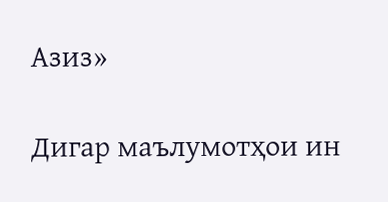Азиз»

Дигар маълумотҳои ин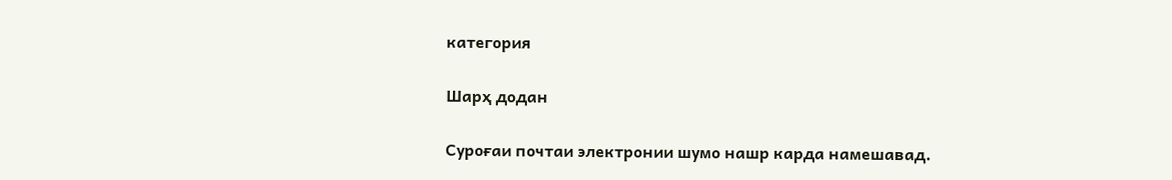категория

Шарҳ додан

Суроғаи почтаи электронии шумо нашр карда намешавад.